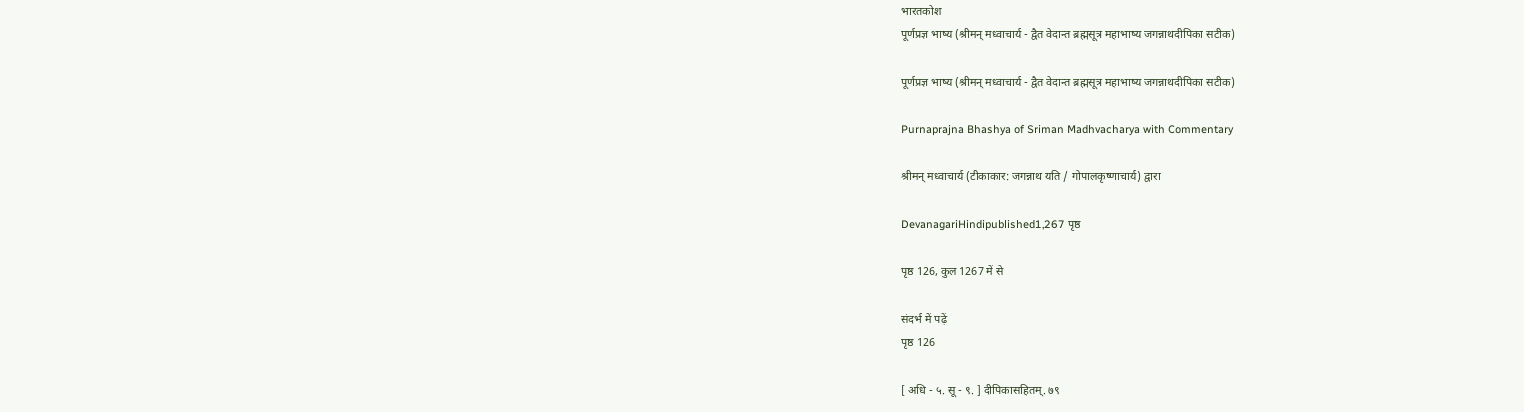भारतकोश
पूर्णप्रज्ञ भाष्य (श्रीमन् मध्वाचार्य - द्वैत वेदान्त ब्रह्मसूत्र महाभाष्य जगन्नाथदीपिका सटीक)

पूर्णप्रज्ञ भाष्य (श्रीमन् मध्वाचार्य - द्वैत वेदान्त ब्रह्मसूत्र महाभाष्य जगन्नाथदीपिका सटीक)

Purnaprajna Bhashya of Sriman Madhvacharya with Commentary

श्रीमन् मध्वाचार्य (टीकाकार: जगन्नाथ यति / गोपालकृष्णाचार्य) द्वारा

DevanagariHindipublished1,267 पृष्ठ

पृष्ठ 126, कुल 1267 में से

संदर्भ में पढ़ें
पृष्ठ 126

[ अधि - ५. सू - ९. ] दीपिकासहितम्. ७९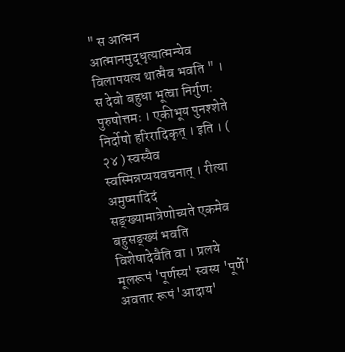" स आत्मन आत्मानमुद्धृत्यात्मन्येव विलापयत्य थात्मैव भवति " । स देवो बहुधा भूत्वा निर्गुणः पुरुषोत्तमः । एकीभूय पुनश्शेते निर्दोषो हरिरादिकृत् । इति । ( २४ ) स्वस्यैव स्वस्मिन्नप्ययवचनात् । रीत्या अमुष्मादिदं सङ्ख्यामात्रेणोच्यते एकमेव बहुसङ्ख्यं भवति विशेषादेवैति वा । प्रलये मूलरूपं 'पूर्णस्य' स्वस्य 'पूर्णे' अवतार रूपं 'आदाय'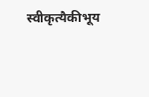स्वीकृत्यैकीभूय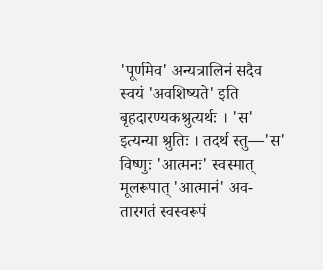'पूर्णमेव' अन्यत्रालिनं सदैव स्वयं 'अवशिष्यते' इति बृहदारण्यकश्रुत्यर्थः । 'स' इत्यन्या श्रुतिः । तदर्थ स्तु—'स' विष्णुः 'आत्मनः' स्वस्मात् मूलरूपात् 'आत्मानं' अव- तारगतं स्वस्वरूपं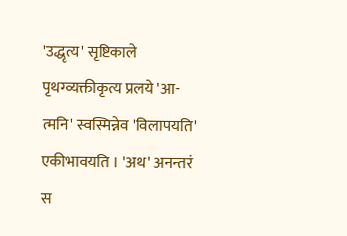'उद्धृत्य' सृष्टिकाले पृथग्व्यक्तीकृत्य प्रलये 'आ- त्मनि' स्वस्मिन्नेव 'विलापयति' एकीभावयति । 'अथ' अनन्तरं स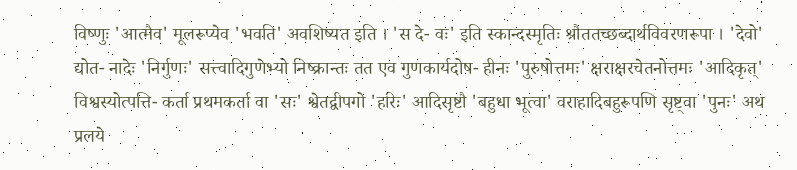विष्णुः 'आत्मैव' मूलरूप्येव 'भवति' अवशिष्यत इति । 'स दे- वः' इति स्कान्दस्मृतिः श्रौततच्छब्दार्थविवरणरूपा । 'देवो' द्योत- नादेः 'निर्गुणः' सत्त्वादिगुणेभ्यो निष्क्रान्तः तत एव गुणकार्यदोष- हीनः 'पुरुषोत्तमः' क्षराक्षरचेतनोत्तमः 'आदिकृत्' विश्वस्योत्पत्ति- कर्ता प्रथमकर्ता वा 'सः' श्वेतद्वीपगो 'हरिः' आदिसृष्टौ 'बहुधा भूत्वा' वराहादिबहुरूपणि सृष्ट्वा 'पुनः' अथ प्रलये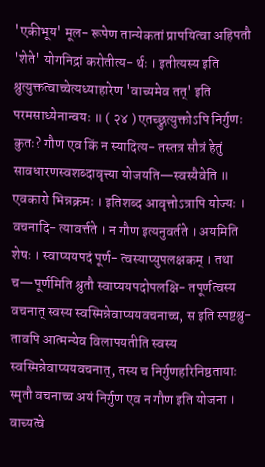'एकीभूय' मूल- रूपेण तान्येकतां प्रापयित्वा अहिपतौ 'शेते' योगनिद्रां करोतीत्य- र्थः । इतीत्यस्य इति श्रुत्युक्तत्वाच्चेत्यध्याहारेण 'वाच्यमेव तत्' इति परमसाध्येनान्वयः ॥ ( २४ ) एतच्छ्रुत्युक्तोऽपि निर्गुणः कुतः? गौण एव किं न स्यादित्य- तस्तत्र सौत्रं हेतुं सावधारणस्वशब्दावृत्त्या योजयति—स्वस्यैवेति ॥ एवकारो भिन्नक्रमः । इतिशब्द आवृत्तोऽत्रापि योज्यः । वचनादि- त्यावर्त्तते । न गौण इत्यनुवर्तते । अयमिति शेषः । स्वाप्ययपदं पूर्ण- त्वस्याप्युपलक्षकम् । तथा च—पूर्णमिति श्रुतौ स्वाप्ययपदोपलक्षि- तपूर्णत्वस्य वचनात् स्वस्य स्वस्मिन्नेवाप्ययवचनाच्च, स इति स्पष्टश्रु- तावपि आत्मन्येव विलापयतीति स्वस्य स्वस्मिन्नेवाप्ययवचनात्, तस्य च निर्गुणहरिनिष्ठतायाः स्मृतौ वचनाच्च अयं निर्गुण एव न गौण इति योजना । वाच्यत्वे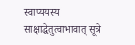स्वाप्ययस्य साक्षाद्धेतुत्वाभावात् सूत्रे